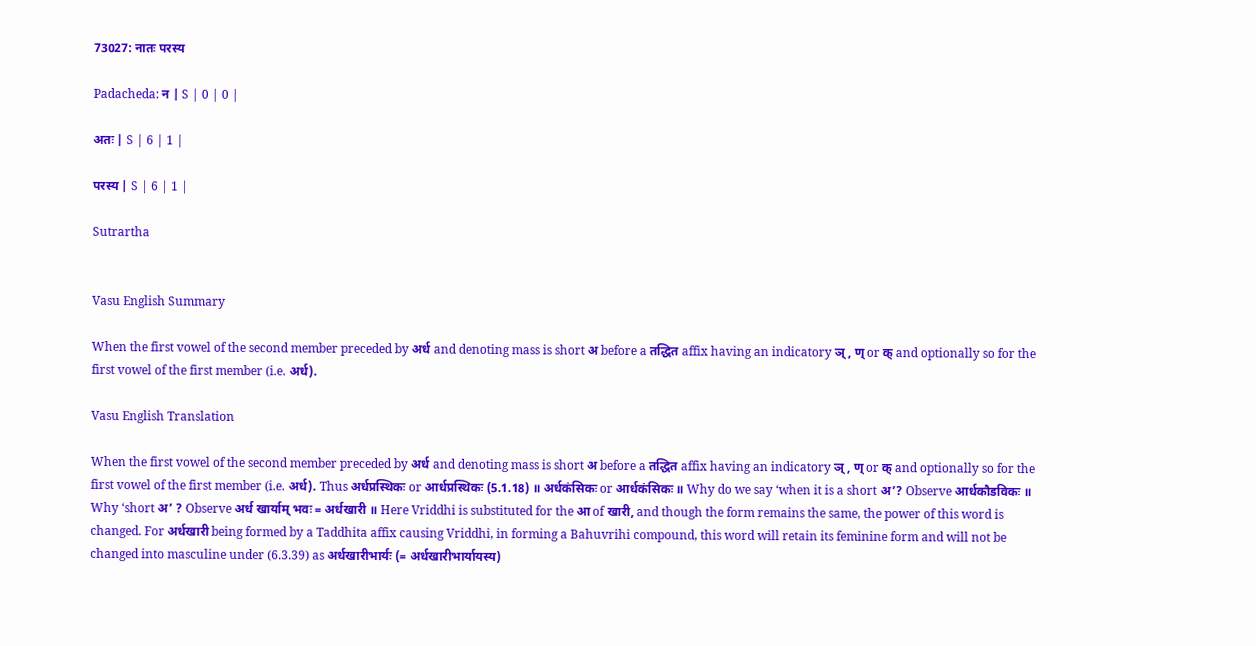73027: नातः परस्य

Padacheda: न | S | 0 | 0 |

अतः | S | 6 | 1 |

परस्य | S | 6 | 1 |

Sutrartha


Vasu English Summary

When the first vowel of the second member preceded by अर्ध and denoting mass is short अ before a तद्धित affix having an indicatory ञ् , ण् or क् and optionally so for the first vowel of the first member (i.e. अर्ध).

Vasu English Translation

When the first vowel of the second member preceded by अर्ध and denoting mass is short अ before a तद्धित affix having an indicatory ञ् , ण् or क् and optionally so for the first vowel of the first member (i.e. अर्ध). Thus अर्धप्रस्थिकः or आर्धप्रस्थिकः (5.1.18) ॥ अर्धकंसिकः or आर्धकंसिकः ॥ Why do we say ‘when it is a short अ’? Observe आर्धकौडविकः ॥ Why ‘short अ’ ? Observe अर्ध खार्याम् भवः = अर्धखारी ॥ Here Vriddhi is substituted for the आ of खारी, and though the form remains the same, the power of this word is changed. For अर्धखारी being formed by a Taddhita affix causing Vriddhi, in forming a Bahuvrihi compound, this word will retain its feminine form and will not be changed into masculine under (6.3.39) as अर्धखारीभार्यः (= अर्धखारीभार्यायस्य)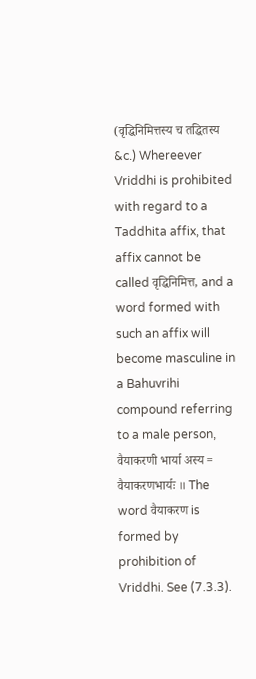(वृद्धिनिमित्तस्य च तद्धितस्य &c.) Whereever Vriddhi is prohibited with regard to a Taddhita affix, that affix cannot be called वृद्धिनिमित्त, and a word formed with such an affix will become masculine in a Bahuvrihi compound referring to a male person, वैयाकरणी भार्या अस्य = वैयाकरणभार्यः ॥ The word वैयाकरण is formed by prohibition of Vriddhi. See (7.3.3).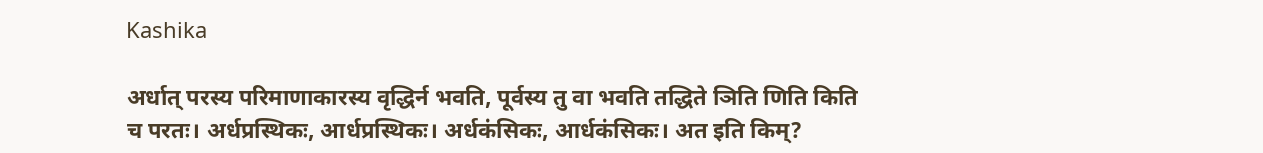Kashika

अर्धात् परस्य परिमाणाकारस्य वृद्धिर्न भवति, पूर्वस्य तु वा भवति तद्धिते ञिति णिति किति च परतः। अर्धप्रस्थिकः, आर्धप्रस्थिकः। अर्धकंसिकः, आर्धकंसिकः। अत इति किम्?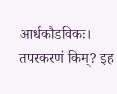आर्धकौडविकः। तपरकरणं किम्? इह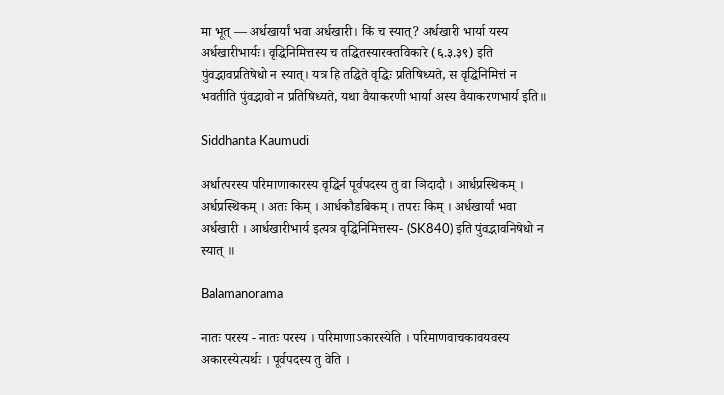मा भूत् — अर्धखार्यां भवा अर्धखारी। किं च स्यात्? अर्धखारी भार्या यस्य अर्धखारीभार्यः। वृद्धिनिमित्तस्य च तद्धितस्यारक्तविकारे (६.३.३९) इति पुंवद्भावप्रतिषेधो न स्यात्। यत्र हि तद्धिते वृद्धिः प्रतिषिध्यते, स वृद्धिनिमित्तं न भवतीति पुंवद्भावो न प्रतिषिध्यते, यथा वैयाकरणी भार्या अस्य वैयाकरणभार्य इति॥

Siddhanta Kaumudi

अर्धात्परस्य परिमाणाकारस्य वृद्धिर्न पूर्वपदस्य तु वा ञिदादौ । आर्धप्रस्थिकम् । अर्धप्रस्थिकम् । अतः किम् । आर्धकौडबिकम् । तपरः किम् । अर्धखार्यां भवा अर्धखारी । आर्धखारीभार्य इत्यत्र वृद्धिनिमित्तस्य- (SK840) इति पुंवद्भावनिषेधो न स्यात् ॥

Balamanorama

नातः परस्य - नातः परस्य । परिमाणाऽकारस्येति । परिमाणवाचकावयवस्य अकारस्येत्यर्थः । पूर्वपदस्य तु वेति ।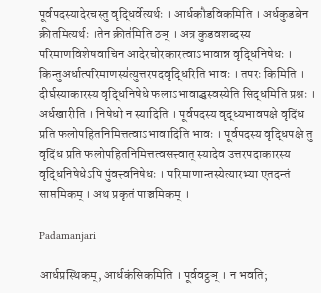पूर्वपदस्यादेरचस्तु वृद्धिर्वेत्यर्थः । आर्धकौडविकमिति । अर्धकुडबेन क्रीतमित्यर्थः ।तेन क्रीत॑मिति ठञ् । अत्र कुडवशब्दस्य परिमाणविशेषवाचिन आदेरचोरकारत्वाऽभावान्न वृद्धिनिषेधः । किन्तुअर्धात्परिमाणस्य॑त्युत्तरपदवृद्धिरिति भावः । तपरः किमिति । दीर्घस्याकारस्य वृद्धिनिषेधे फलाऽभावाद्ध्रस्वस्येति सिद्धमिति प्रश्नः । अर्धखारीति । निषेधो न स्यादिति । पूर्वपदस्य वृद्ध्यभावपक्षे वृदिंध प्रति फलोपहितनिमित्तत्वाऽभावादिति भावः । पूर्वपदस्य वृद्धिपक्षे तु वृदिंध प्रति फलोपहितनिमित्तत्वसत्त्वात् स्यादेव उत्तरपदाकारस्य वृद्धिनिषेधेऽपि पुंवत्त्वनिषेधः । परिमाणान्तस्येत्यारभ्या एतदन्तं साप्तमिकम् । अथ प्रकृतं पाञ्चमिकम् ।

Padamanjari

आर्धप्रस्थिकम्, आर्धकंसिकमिति । पूर्ववट्ठञ् । न भवति;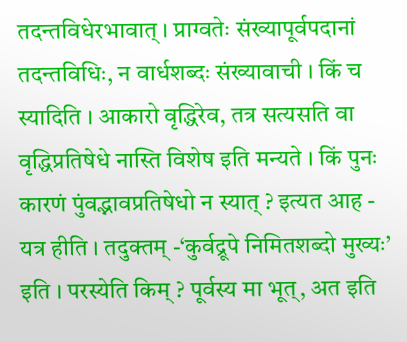तदन्तविधेरभावात् । प्राग्वतेः संख्यापूर्वपदानां तदन्तविधिः, न वार्धशब्दः संख्यावाची । किं च स्यादिति । आकारो वृद्धिरेव, तत्र सत्यसति वा वृद्धिप्रतिषेधे नास्ति विशेष इति मन्यते । किं पुनः कारणं पुंवद्भावप्रतिषेधो न स्यात् ? इत्यत आह - यत्र हीति । तदुक्तम् -‘कुर्वद्रूपे निमितशब्दो मुख्यः’ इति । परस्येति किम् ? पूर्वस्य मा भूत्, अत इति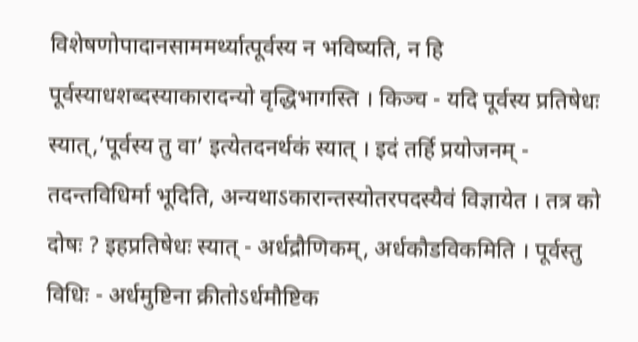विशेषणोपादानसाममर्थ्यात्पूर्वस्य न भविष्यति, न हि पूर्वस्याधशब्दस्याकारादन्यो वृद्धिभागस्ति । किञ्च - यदि पूर्वस्य प्रतिषेधः स्यात्,’पूर्वस्य तु वा’ इत्येतदनर्थकं स्यात् । इदं तर्हि प्रयोजनम् - तदन्तविधिर्मा भूदिति, अन्यथाऽकारान्तस्योतरपदस्यैवं विज्ञायेत । तत्र को दोषः ? इहप्रतिषेधः स्यात् - अर्धद्रौणिकम्, अर्धकौडविकमिति । पूर्वस्तु विधिः - अर्धमुष्टिना क्रीतोऽर्धमौष्टिक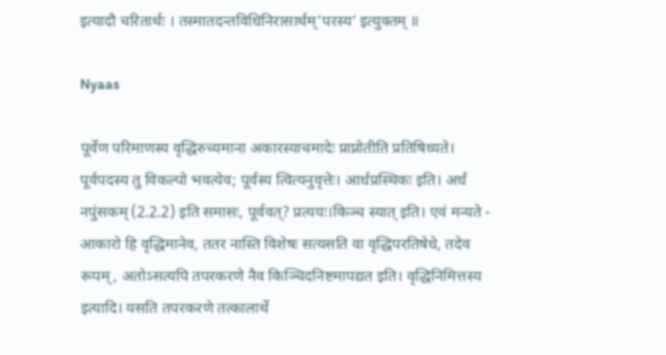इत्यादौ चरितार्थः । तस्मातदन्तविधिनिरासार्थम्’परस्य’ इत्युक्तम् ॥

Nyaas

पूर्वेण परिमाणस्य वृद्धिरुच्यमाना अकारस्याचमादेः प्राप्नोतीति प्रतिषिध्यते। पूर्वपदस्य तु विकल्पो भवत्येव; पूर्वस्य त्वित्यनुवृत्तेः। आर्धप्रस्थिकः इति। अर्धं नपुंसकम् (2.2.2) इति समासः, पूर्ववत्? प्रत्ययः।किञ्च स्यात् इति। एवं मन्यते - आकारो हि वृद्धिमानेव, ततर नास्ति विशेषः सत्यसति वा वृद्धिपरतिषेधे, तदेव रूपम्, अतोऽसत्यपि तपरकरणे नैव किञ्चिदनिष्टमापद्यत इति। वृद्धिनिमित्तस्य इत्यादि। यसति तपरकरणे तत्कालार्थे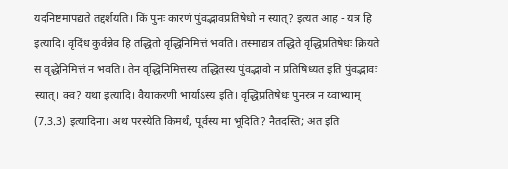यदनिष्टमापद्यते तद्दर्शयति। किं पुनः कारणं पुंवद्भावप्रतिषेधो न स्यात्? इत्यत आह - यत्र हि इत्यादि। वृदिंध कुर्वन्नेव हि तद्धितो वृद्धिनिमित्तं भवति। तस्माद्यत्र तद्धिते वृद्धिप्रतिषेधः क्रियते स वृद्धेनिमित्तं न भवति। तेन वृद्धिनिमित्तस्य तद्धितस्य पुंवद्भावो न प्रतिषिध्यत इति पुंवद्भावः स्यात्। क्व? यथा इत्यादि। वैयाकरणी भार्याऽस्य इति। वृद्धिप्रतिषेधः पुनरत्र न य्वाभ्याम् (7.3.3) इत्यादिना। अथ परस्येति किमर्थं, पूर्वस्य मा भूदिति? नैतदस्ति; अत इति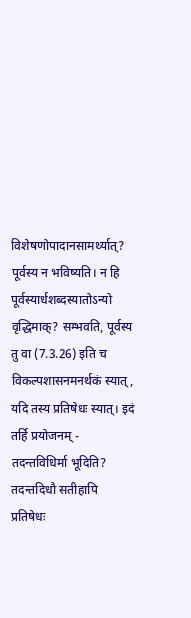विशेषणोपादानसामर्थ्यात्? पूर्वस्य न भविष्यति। न हि पूर्वस्यार्धशब्दस्यातोऽन्यो वृद्धिमाक्? सम्भवति, पूर्वस्य तु वा (7.3.26) इति च विकल्पशासनमनर्थकं स्यात्, यदि तस्य प्रतिषेधः स्यात्। इदं तर्हि प्रयोजनम् - तदन्तविधिर्मा भूदिति? तदन्तदिधौ सतीहापि प्रतिषेधः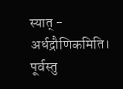स्यात् - अर्धद्रौणिकमिति। पूर्वस्तु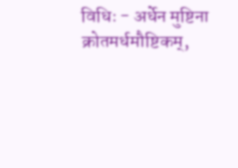विधिः - अर्धेन मुष्टिना क्रोतमर्धमौष्टिकम्,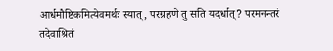आर्धमौष्टिकमित्येवमर्थः स्यात्, परग्रहणे तु सति यदर्धात्? परमनन्तरं तदेवाश्रितं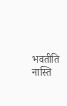भवतीति नास्ति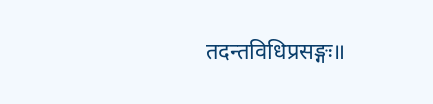तदन्तविधिप्रसङ्गः॥